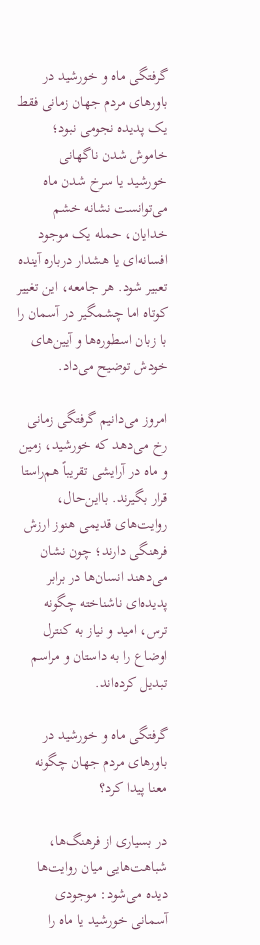گرفتگی ماه و خورشید در باورهای مردم جهان زمانی فقط یک پدیده نجومی نبود؛ خاموش شدن ناگهانی خورشید یا سرخ شدن ماه می‌توانست نشانه خشم خدایان، حمله یک موجود افسانه‌ای یا هشدار درباره آینده تعبیر شود. هر جامعه، این تغییر کوتاه اما چشمگیر در آسمان را با زبان اسطوره‌ها و آیین‌های خودش توضیح می‌داد.

امروز می‌دانیم گرفتگی زمانی رخ می‌دهد که خورشید، زمین و ماه در آرایشی تقریباً هم‌راستا قرار بگیرند. بااین‌حال، روایت‌های قدیمی هنوز ارزش فرهنگی دارند؛ چون نشان می‌دهند انسان‌ها در برابر پدیده‌ای ناشناخته چگونه ترس، امید و نیاز به کنترل اوضاع را به داستان و مراسم تبدیل کرده‌اند.

گرفتگی ماه و خورشید در باورهای مردم جهان چگونه معنا پیدا کرد؟

در بسیاری از فرهنگ‌ها، شباهت‌هایی میان روایت‌ها دیده می‌شود: موجودی آسمانی خورشید یا ماه را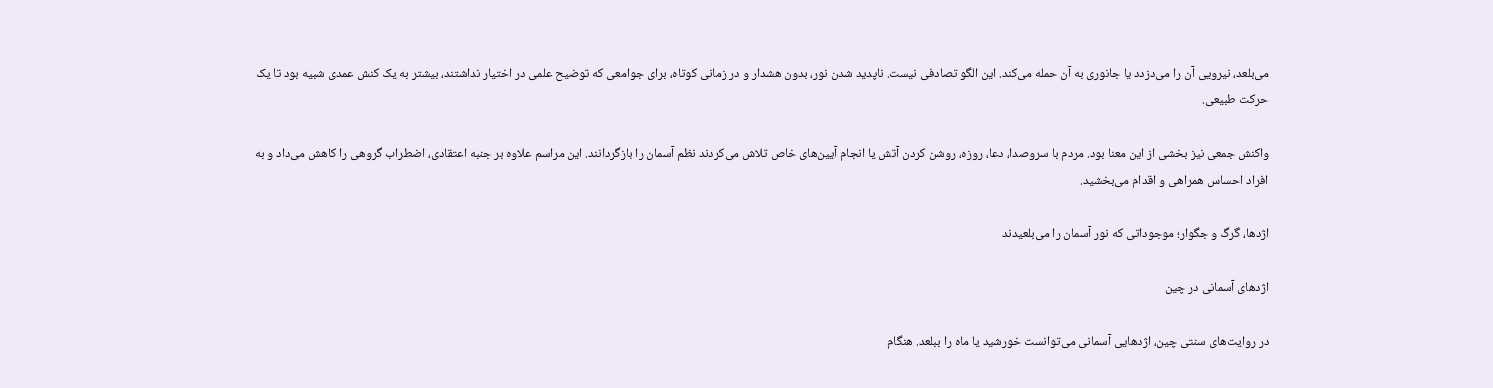می‌بلعد، نیرویی آن را می‌دزدد یا جانوری به آن حمله می‌کند. این الگو تصادفی نیست. ناپدید شدن نور، بدون هشدار و در زمانی کوتاه، برای جوامعی که توضیح علمی در اختیار نداشتند، بیشتر به یک کنش عمدی شبیه بود تا یک حرکت طبیعی.

واکنش جمعی نیز بخشی از این معنا بود. مردم با سروصدا، دعا، روزه، روشن کردن آتش یا انجام آیین‌های خاص تلاش می‌کردند نظم آسمان را بازگردانند. این مراسم علاوه بر جنبه اعتقادی، اضطراب گروهی را کاهش می‌داد و به افراد احساس همراهی و اقدام می‌بخشید.

اژدها، گرگ و جگوار؛ موجوداتی که نور آسمان را می‌بلعیدند

اژدهای آسمانی در چین

در روایت‌های سنتی چین، اژدهایی آسمانی می‌توانست خورشید یا ماه را ببلعد. هنگام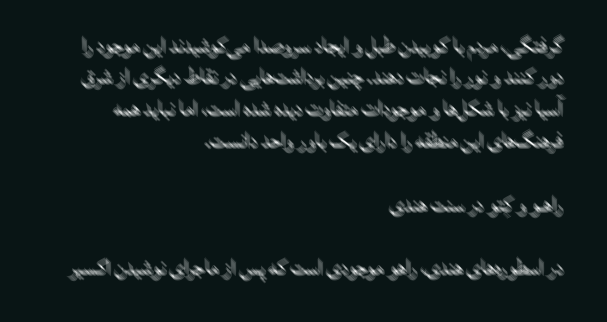گرفتگی، مردم با کوبیدن طبل و ایجاد سروصدا می‌کوشیدند این موجود را دور کنند و نور را نجات دهند. چنین برداشت‌هایی در نقاط دیگری از شرق آسیا نیز با شکل‌ها و موجودات متفاوت دیده شده است، اما نباید همه فرهنگ‌های این منطقه را دارای یک باور واحد دانست.

راهـو و کِتو در سنت هندی

در اسطوره‌های هندی، راهو موجودی است که پس از ماجرای نوشیدن اکسیر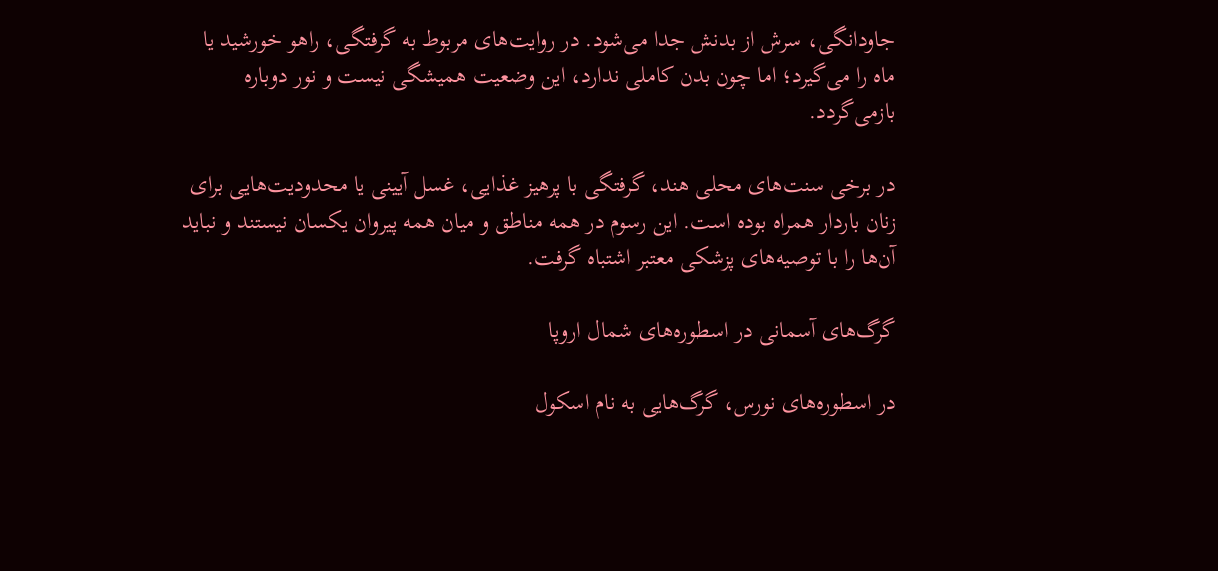جاودانگی، سرش از بدنش جدا می‌شود. در روایت‌های مربوط به گرفتگی، راهو خورشید یا ماه را می‌گیرد؛ اما چون بدن کاملی ندارد، این وضعیت همیشگی نیست و نور دوباره بازمی‌گردد.

در برخی سنت‌های محلی هند، گرفتگی با پرهیز غذایی، غسل آیینی یا محدودیت‌هایی برای زنان باردار همراه بوده است. این رسوم در همه مناطق و میان همه پیروان یکسان نیستند و نباید آن‌ها را با توصیه‌های پزشکی معتبر اشتباه گرفت.

گرگ‌های آسمانی در اسطوره‌های شمال اروپا

در اسطوره‌های نورس، گرگ‌هایی به نام اسکول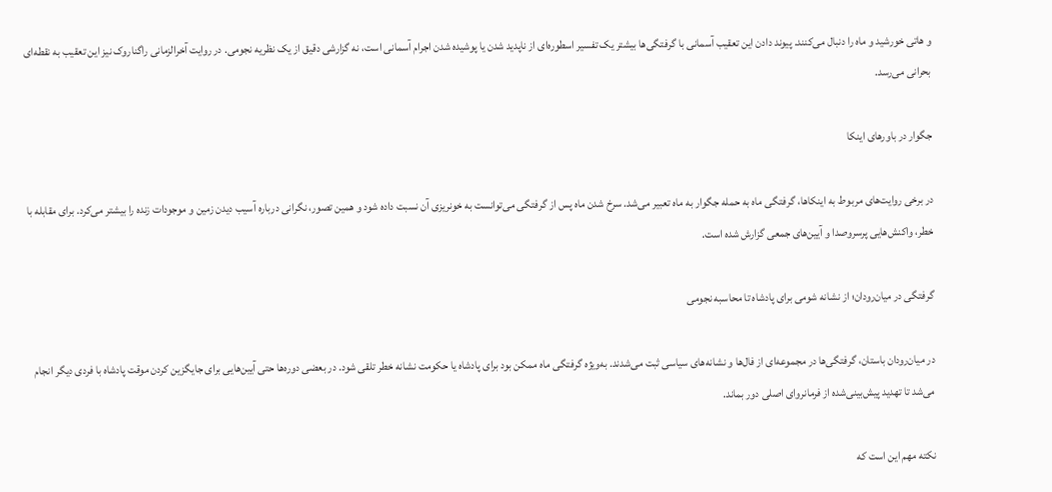و هاتی خورشید و ماه را دنبال می‌کنند. پیوند دادن این تعقیب آسمانی با گرفتگی‌ها بیشتر یک تفسیر اسطوره‌ای از ناپدید شدن یا پوشیده شدن اجرام آسمانی است، نه گزارشی دقیق از یک نظریه نجومی. در روایت آخرالزمانی راگناروک نیز این تعقیب به نقطه‌ای بحرانی می‌رسد.

جگوار در باورهای اینکا

در برخی روایت‌های مربوط به اینکاها، گرفتگی ماه به حمله جگوار به ماه تعبیر می‌شد. سرخ شدن ماه پس از گرفتگی می‌توانست به خونریزی آن نسبت داده شود و همین تصور، نگرانی درباره آسیب دیدن زمین و موجودات زنده را بیشتر می‌کرد. برای مقابله با خطر، واکنش‌هایی پرسر‌وصدا و آیین‌های جمعی گزارش شده است.

گرفتگی در میان‌رودان؛ از نشانه شومی برای پادشاه تا محاسبه نجومی

در میان‌رودان باستان، گرفتگی‌ها در مجموعه‌ای از فال‌ها و نشانه‌های سیاسی ثبت می‌شدند. به‌ویژه گرفتگی ماه ممکن بود برای پادشاه یا حکومت نشانه خطر تلقی شود. در بعضی دوره‌ها حتی آیین‌هایی برای جایگزین کردن موقت پادشاه با فردی دیگر انجام می‌شد تا تهدید پیش‌بینی‌شده از فرمانروای اصلی دور بماند.

نکته مهم این است که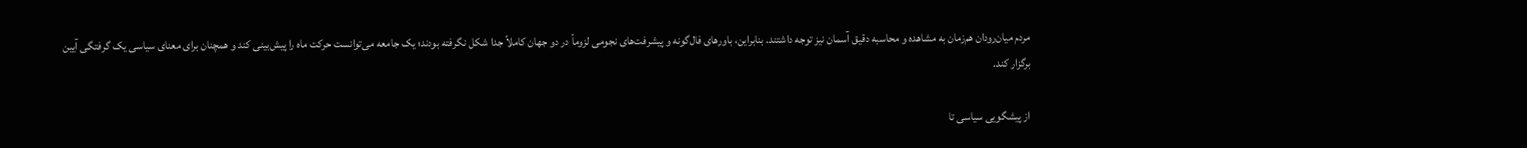مردم میان‌رودان هم‌زمان به مشاهده و محاسبه دقیق آسمان نیز توجه داشتند. بنابراین، باورهای فال‌گونه و پیشرفت‌های نجومی لزوماً در دو جهان کاملاً جدا شکل نگرفته بودند؛ یک جامعه می‌توانست حرکت ماه را پیش‌بینی کند و همچنان برای معنای سیاسی یک گرفتگی آیین برگزار کند.

از پیشگویی سیاسی تا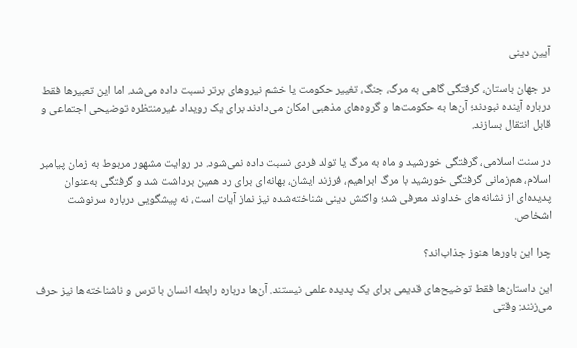آیین دینی

در جهان باستان، گرفتگی گاهی به مرگ، جنگ، تغییر حکومت یا خشم نیروهای برتر نسبت داده می‌شد. اما این تعبیرها فقط درباره آینده نبودند؛ آن‌ها به حکومت‌ها و گروه‌های مذهبی امکان می‌دادند برای یک رویداد غیرمنتظره توضیحی اجتماعی و قابل انتقال بسازند.

در سنت اسلامی، گرفتگی خورشید و ماه به مرگ یا تولد فردی نسبت داده نمی‌شود. در روایت مشهور مربوط به زمان پیامبر اسلام، هم‌زمانی گرفتگی خورشید با مرگ ابراهیم، فرزند ایشان، بهانه‌ای برای رد همین برداشت شد و گرفتگی به‌عنوان پدیده‌ای از نشانه‌های خداوند معرفی شد؛ واکنش دینی شناخته‌شده نیز نماز آیات است، نه پیشگویی درباره سرنوشت اشخاص.

چرا این باورها هنوز جذاب‌اند؟

این داستان‌ها فقط توضیح‌های قدیمی برای یک پدیده علمی نیستند. آن‌ها درباره رابطه انسان با ترس و ناشناخته‌ها نیز حرف می‌زنند: وقتی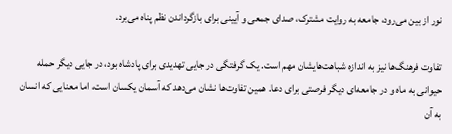نور از بین می‌رود، جامعه به روایت مشترک، صدای جمعی و آیینی برای بازگرداندن نظم پناه می‌برد.

تفاوت فرهنگ‌ها نیز به اندازه شباهت‌هایشان مهم است. یک گرفتگی در جایی تهدیدی برای پادشاه بود، در جایی دیگر حمله حیوانی به ماه و در جامعه‌ای دیگر فرصتی برای دعا. همین تفاوت‌ها نشان می‌دهد که آسمان یکسان است، اما معنایی که انسان به آن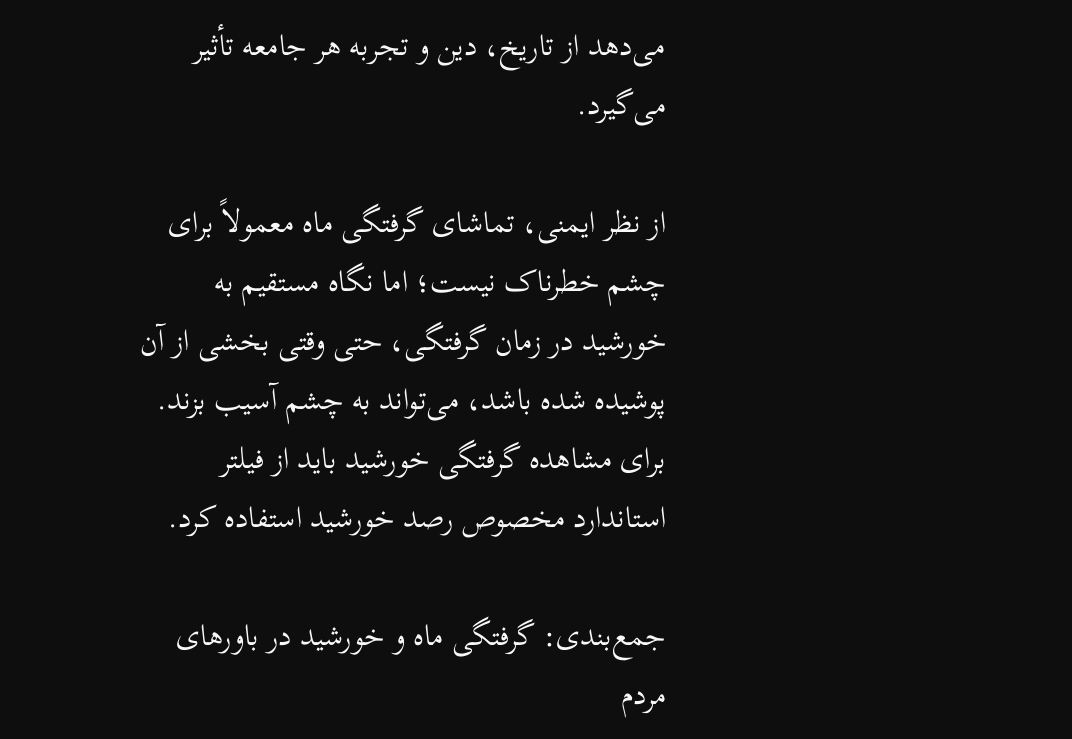می‌دهد از تاریخ، دین و تجربه هر جامعه تأثیر می‌گیرد.

از نظر ایمنی، تماشای گرفتگی ماه معمولاً برای چشم خطرناک نیست؛ اما نگاه مستقیم به خورشید در زمان گرفتگی، حتی وقتی بخشی از آن پوشیده شده باشد، می‌تواند به چشم آسیب بزند. برای مشاهده گرفتگی خورشید باید از فیلتر استاندارد مخصوص رصد خورشید استفاده کرد.

جمع‌بندی: گرفتگی ماه و خورشید در باورهای مردم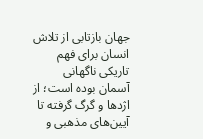جهان بازتابی از تلاش انسان برای فهم تاریکی ناگهانی آسمان بوده است؛ از اژدها و گرگ گرفته تا آیین‌های مذهبی و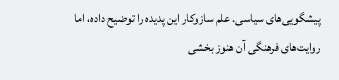پیشگویی‌های سیاسی. علم سازوکار این پدیده را توضیح داده، اما روایت‌های فرهنگی آن هنوز بخشی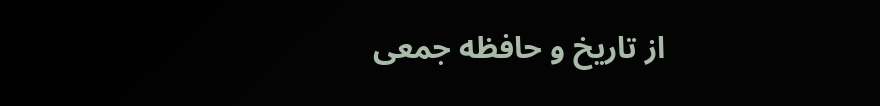از تاریخ و حافظه جمعی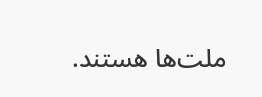ملت‌ها هستند.